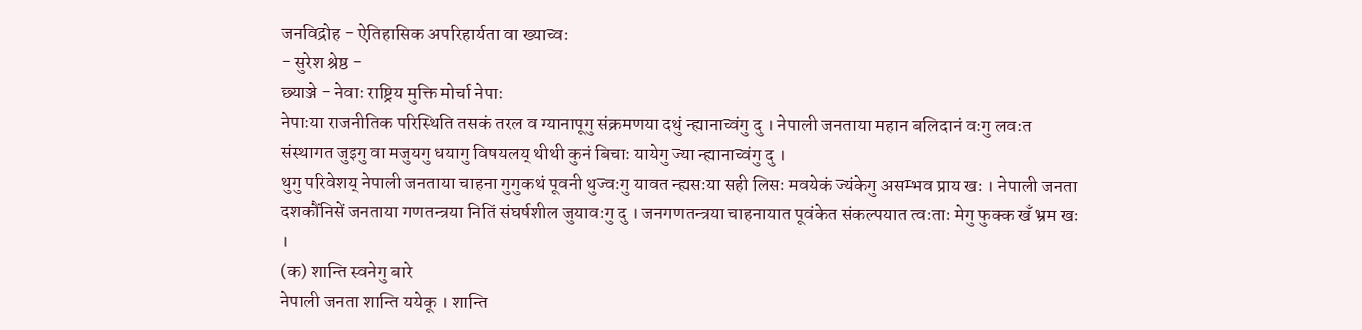जनविद्रोह - ऐतिहासिक अपरिहार्यता वा ख्याच्वः
- सुरेश श्रेष्ठ -
छ्याञ्जे - नेवाः राष्ट्रिय मुक्ति मोर्चा नेपाः
नेपाःया राजनीतिक परिस्थिति तसकं तरल व ग्यानापूगु संक्रमणया दथुं न्ह्यानाच्वंगु दु । नेपाली जनताया महान बलिदानं वःगु लवःत संस्थागत जुइगु वा मजुयगु धयागु विषयलय् थीथी कुनं बिचाः यायेगु ज्या न्ह्यानाच्वंगु दु ।
थुगु परिवेशय् नेपाली जनताया चाहना गुगुकथं पूवनी थुज्वःगु यावत न्ह्यसःया सही लिसः मवयेकं ज्यंकेगु असम्भव प्राय खः । नेपाली जनता दशकौंनिसें जनताया गणतन्त्रया नितिं संघर्षशील जुयावःगु दु । जनगणतन्त्रया चाहनायात पूवंकेत संकल्पयात त्वःताः मेगु फुक्क खँ भ्रम खः ।
(क) शान्ति स्वनेगु बारे
नेपाली जनता शान्ति ययेकू । शान्ति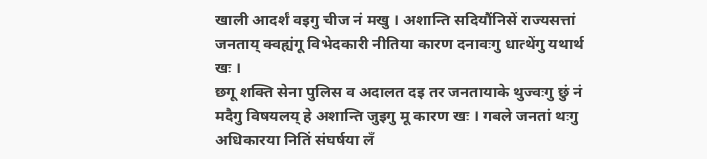खाली आदर्शं वइगु चीज नं मखु । अशान्ति सदियौंनिसें राज्यसत्तां जनताय् क्वह्यंगू विभेदकारी नीतिया कारण दनावःगु धात्थेंगु यथार्थ खः ।
छगू शक्ति सेना पुलिस व अदालत दइ तर जनतायाके थुज्वःगु छुं नं मदैगु विषयलय् हे अशान्ति जुइगु मू कारण खः । गबले जनतां थःगु अधिकारया नितिं संघर्षया लँ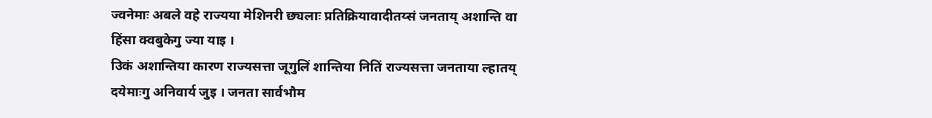ज्वनेमाः अबले वहे राज्यया मेशिनरी छ्यलाः प्रतिक्रियावादीतय्सं जनताय् अशान्ति वा हिंसा क्वबुकेगु ज्या याइ ।
उिकं अशान्तिया कारण राज्यसत्ता जूगुलिं शान्तिया नितिं राज्यसत्ता जनताया ल्हातय् दयेमाःगु अनिवार्य जुइ । जनता सार्वभौम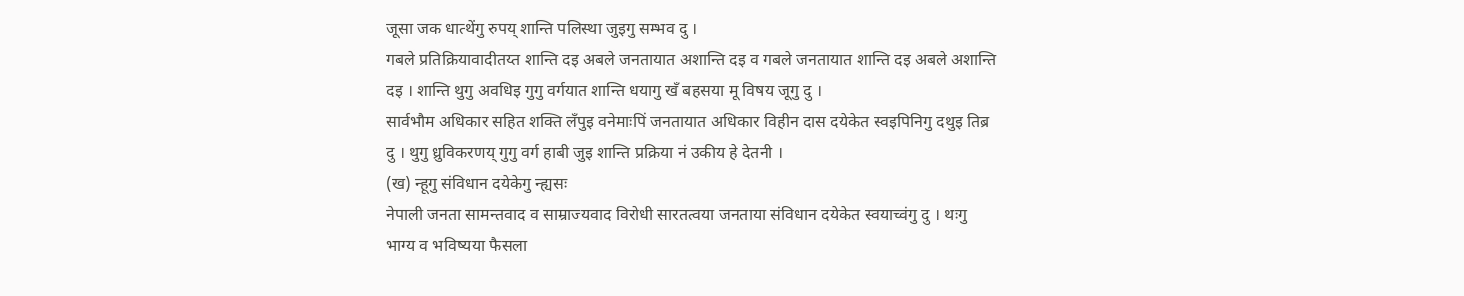जूसा जक धात्थेंगु रुपय् शान्ति पलिस्था जुइगु सम्भव दु ।
गबले प्रतिक्रियावादीतय्त शान्ति दइ अबले जनतायात अशान्ति दइ व गबले जनतायात शान्ति दइ अबले अशान्ति दइ । शान्ति थुगु अवधिइ गुगु वर्गयात शान्ति धयागु खँ बहसया मू विषय जूगु दु ।
सार्वभौम अधिकार सहित शक्ति लँपुइ वनेमाःपिं जनतायात अधिकार विहीन दास दयेकेत स्वइपिनिगु दथुइ तिब्र दु । थुगु ध्रुविकरणय् गुगु वर्ग हाबी जुइ शान्ति प्रक्रिया नं उकीय हे देतनी ।
(ख) न्हूगु संविधान दयेकेगु न्ह्यसः
नेपाली जनता सामन्तवाद व साम्राज्यवाद विरोधी सारतत्वया जनताया संविधान दयेकेत स्वयाच्वंगु दु । थःगु भाग्य व भविष्यया फैसला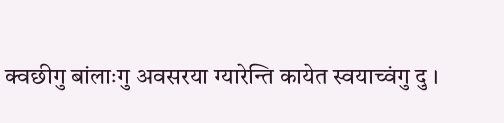क्वछीगु बांलाःगु अवसरया ग्यारेन्ति कायेत स्वयाच्वंगु दु ।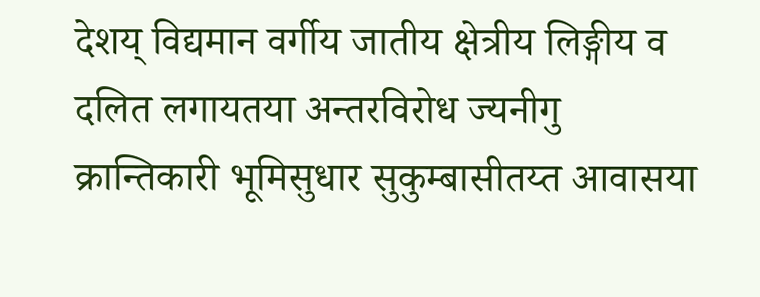देशय् विद्यमान वर्गीय जातीय क्षेत्रीय लिङ्गीय व दलित लगायतया अन्तरविरोध ज्यनीगु क्रान्तिकारी भूमिसुधार सुकुम्बासीतय्त आवासया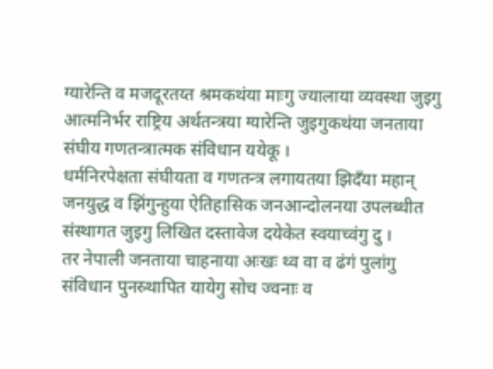ग्यारेन्ति व मजदूरतय्त श्रमकथंया माःगु ज्यालाया व्यवस्था जुइगु आत्मनिर्भर राष्ट्रिय अर्थतन्त्रया ग्यारेन्ति जुइगुकथंया जनताया संघीय गणतन्त्रात्मक संविधान ययेकू ।
धर्मनिरपेक्षता संघीयता व गणतन्त्र लगायतया झिदँया महान् जनयुद्ध व झिंगुन्हुया ऐतिहासिक जनआन्दोलनया उपलब्धीत संस्थागत जुइगु लिखित दस्तावेज दयेकेत स्वयाच्वंगु दु ।
तर नेपाली जनताया चाहनाया अःखः थ्व वा व ढंगं पुलांगु संविधान पुनस्र्थापित यायेगु सोच ज्वनाः व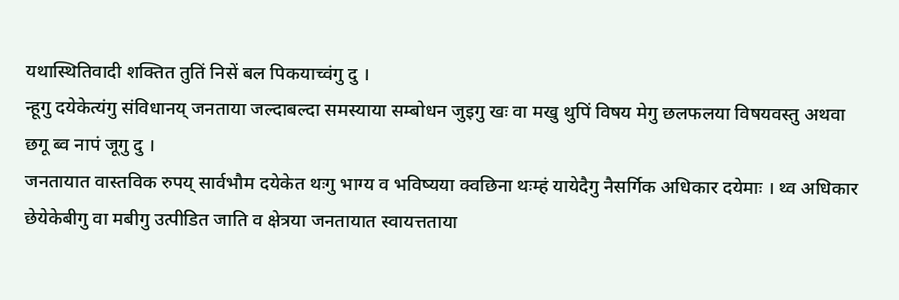यथास्थितिवादी शक्तित तुतिं निसें बल पिकयाच्वंगु दु ।
न्हूगु दयेकेत्यंगु संविधानय् जनताया जल्दाबल्दा समस्याया सम्बोधन जुइगु खः वा मखु थुपिं विषय मेगु छलफलया विषयवस्तु अथवा छगू ब्व नापं जूगु दु ।
जनतायात वास्तविक रुपय् सार्वभौम दयेकेत थःगु भाग्य व भविष्यया क्वछिना थःम्हं यायेदैगु नैसर्गिक अधिकार दयेमाः । थ्व अधिकार छेयेकेबीगु वा मबीगु उत्पीडित जाति व क्षेत्रया जनतायात स्वायत्तताया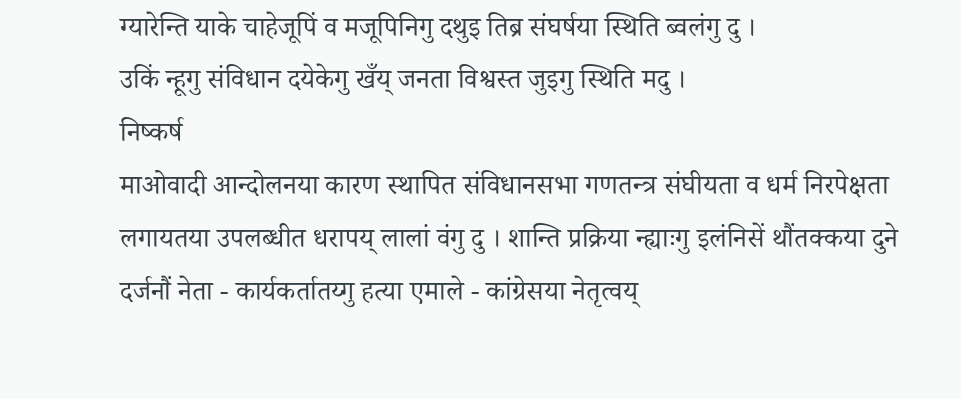ग्यारेन्ति याके चाहेजूपिं व मजूपिनिगु दथुइ तिब्र संघर्षया स्थिति ब्वलंगु दु ।
उकिं न्हूगु संविधान दयेकेगु खँय् जनता विश्वस्त जुइगु स्थिति मदु ।
निष्कर्ष
माओवादी आन्दोलनया कारण स्थापित संविधानसभा गणतन्त्र संघीयता व धर्म निरपेक्षता लगायतया उपलब्धीत धरापय् लालां वंगु दु । शान्ति प्रक्रिया न्ह्याःगु इलंनिसें थौंतक्कया दुने दर्जनौं नेता - कार्यकर्तातय्गु हत्या एमाले - कांग्रेसया नेतृत्वय्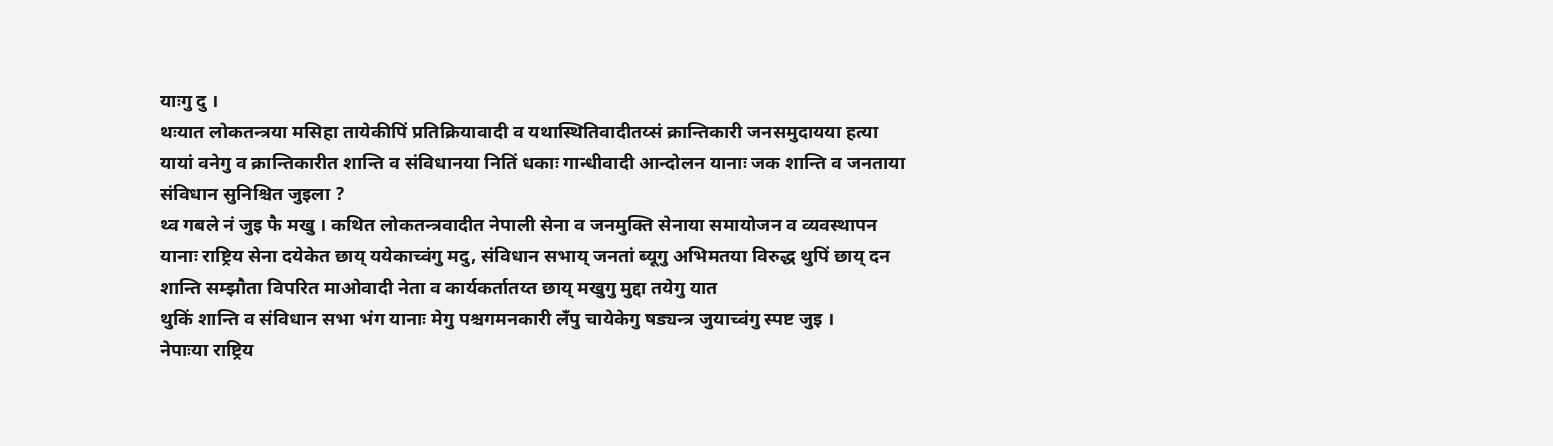याःगु दु ।
थःयात लोकतन्त्रया मसिहा तायेकीपिं प्रतिक्रियावादी व यथास्थितिवादीतय्सं क्रान्तिकारी जनसमुदायया हत्या यायां वनेगु व क्रान्तिकारीत शान्ति व संविधानया नितिं धकाः गान्धीवादी आन्दोलन यानाः जक शान्ति व जनताया संविधान सुनिश्चित जुइला ?
थ्व गबले नं जुइ फै मखु । कथित लोकतन्त्रवादीत नेपाली सेना व जनमुक्ति सेनाया समायोजन व व्यवस्थापन यानाः राष्ट्रिय सेना दयेकेत छाय् ययेकाच्वंगु मदु, संविधान सभाय् जनतां ब्यूगु अभिमतया विरुद्ध थुपिं छाय् दन शान्ति सम्झौता विपरित माओवादी नेता व कार्यकर्तातय्त छाय् मखुगु मुद्दा तयेगु यात
थुकिं शान्ति व संविधान सभा भंग यानाः मेगु पश्चगमनकारी लँपु चायेकेगु षड्यन्त्र जुयाच्वंगु स्पष्ट जुइ ।
नेपाःया राष्ट्रिय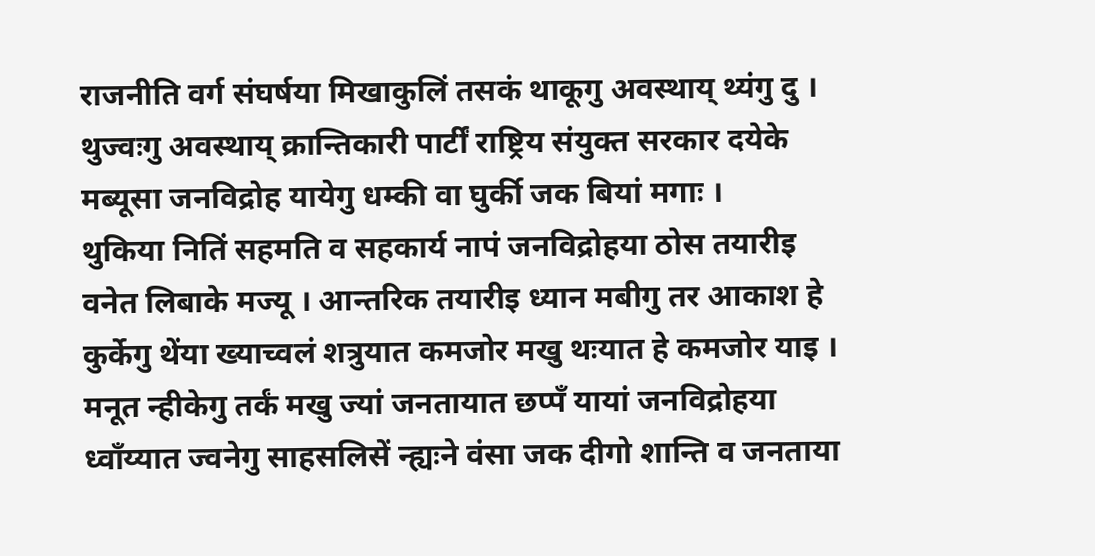राजनीति वर्ग संघर्षया मिखाकुलिं तसकं थाकूगु अवस्थाय् थ्यंगु दु । थुज्वःगु अवस्थाय् क्रान्तिकारी पार्टीं राष्ट्रिय संयुक्त सरकार दयेके मब्यूसा जनविद्रोह यायेगु धम्की वा घुर्की जक बियां मगाः ।
थुकिया नितिं सहमति व सहकार्य नापं जनविद्रोहया ठोस तयारीइ वनेत लिबाके मज्यू । आन्तरिक तयारीइ ध्यान मबीगु तर आकाश हे कुर्केगु थेंया ख्याच्वलं शत्रुयात कमजोर मखु थःयात हे कमजोर याइ ।
मनूत न्हीकेगु तर्कं मखु ज्यां जनतायात छप्पँ यायां जनविद्रोहया ध्वाँय्यात ज्वनेगु साहसलिसें न्ह्यःने वंसा जक दीगो शान्ति व जनताया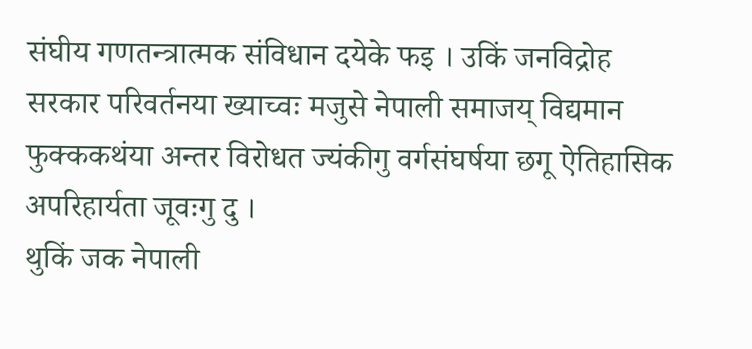संघीय गणतन्त्रात्मक संविधान दयेके फइ । उकिं जनविद्रोह सरकार परिवर्तनया ख्याच्वः मजुसे नेपाली समाजय् विद्यमान फुक्ककथंया अन्तर विरोधत ज्यंकीगु वर्गसंघर्षया छगू ऐतिहासिक अपरिहार्यता जूवःगु दु ।
थुकिं जक नेपाली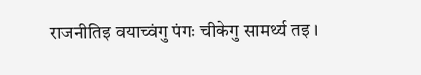राजनीतिइ वयाच्वंगु पंगः चीकेगु सामर्थ्य तइ ।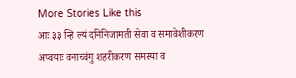More Stories Like this
आः ३३ न्हि ल्यं दनिनिजामती सेवा व समावेशीकरण
अप्वयाः वनाच्वंगु शहरीकरण समस्या व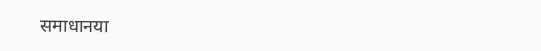समाधानया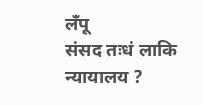लँपू
संसद तःधं लाकि न्यायालय ?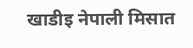खाडीइ नेपाली मिसात